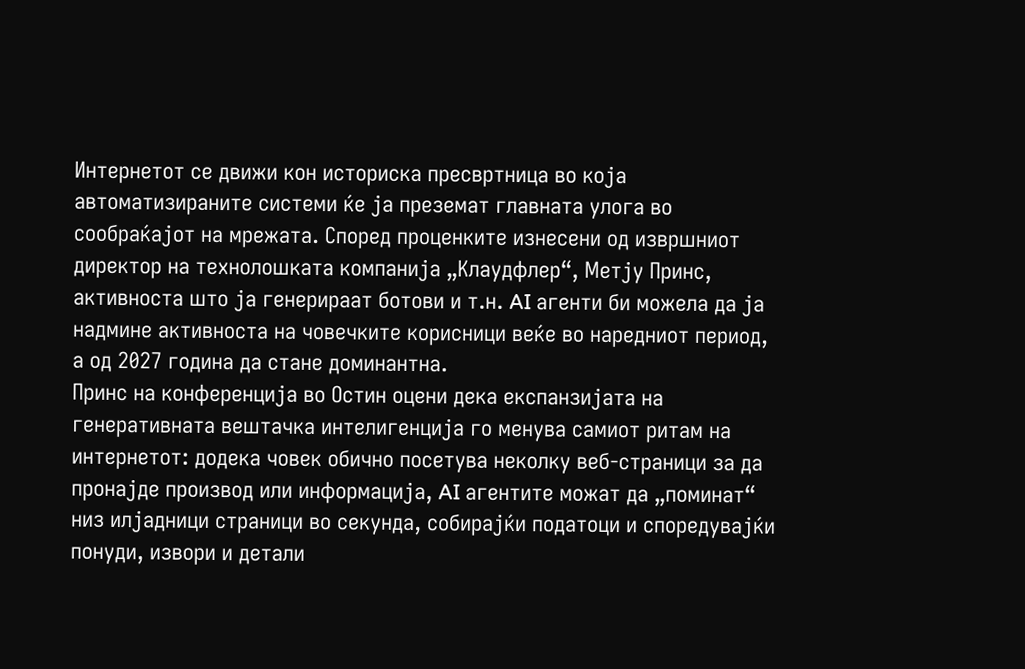Интернетот се движи кон историска пресвртница во која автоматизираните системи ќе ја преземат главната улога во сообраќајот на мрежата. Според проценките изнесени од извршниот директор на технолошката компанија „Клаудфлер“, Метју Принс, активноста што ја генерираат ботови и т.н. AI агенти би можела да ја надмине активноста на човечките корисници веќе во наредниот период, а од 2027 година да стане доминантна.
Принс на конференција во Остин оцени дека експанзијата на генеративната вештачка интелигенција го менува самиот ритам на интернетот: додека човек обично посетува неколку веб-страници за да пронајде производ или информација, AI агентите можат да „поминат“ низ илјадници страници во секунда, собирајќи податоци и споредувајќи понуди, извори и детали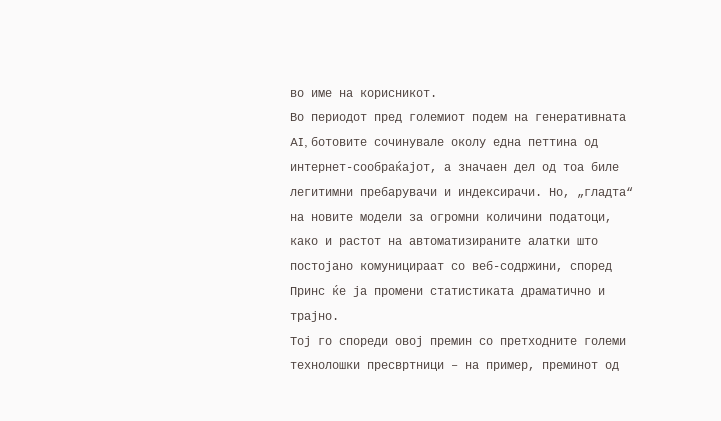во име на корисникот.
Во периодот пред големиот подем на генеративната AI, ботовите сочинувале околу една петтина од интернет-сообраќајот, а значаен дел од тоа биле легитимни пребарувачи и индексирачи. Но, „гладта“ на новите модели за огромни количини податоци, како и растот на автоматизираните алатки што постојано комуницираат со веб-содржини, според Принс ќе ја промени статистиката драматично и трајно.
Тој го спореди овој премин со претходните големи технолошки пресвртници – на пример, преминот од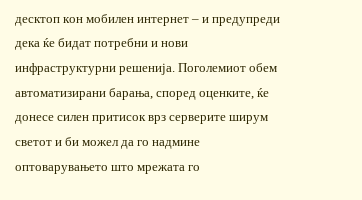десктоп кон мобилен интернет – и предупреди дека ќе бидат потребни и нови инфраструктурни решенија. Поголемиот обем автоматизирани барања, според оценките, ќе донесе силен притисок врз серверите ширум светот и би можел да го надмине оптоварувањето што мрежата го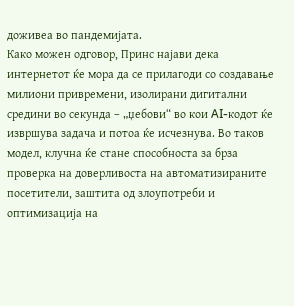доживеа во пандемијата.
Како можен одговор, Принс најави дека интернетот ќе мора да се прилагоди со создавање милиони привремени, изолирани дигитални средини во секунда – „џебови“ во кои AI-кодот ќе извршува задача и потоа ќе исчезнува. Во таков модел, клучна ќе стане способноста за брза проверка на доверливоста на автоматизираните посетители, заштита од злоупотреби и оптимизација на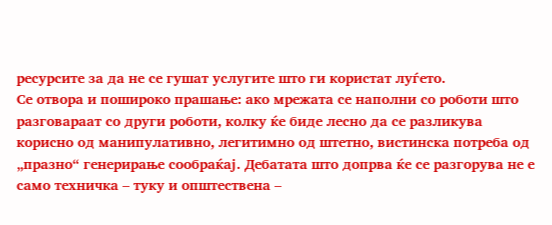ресурсите за да не се гушат услугите што ги користат луѓето.
Се отвора и пошироко прашање: ако мрежата се наполни со роботи што разговараат со други роботи, колку ќе биде лесно да се разликува корисно од манипулативно, легитимно од штетно, вистинска потреба од „празно“ генерирање сообраќај. Дебатата што допрва ќе се разгорува не е само техничка – туку и општествена –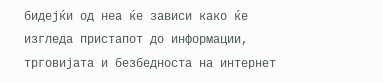бидејќи од неа ќе зависи како ќе изгледа пристапот до информации, трговијата и безбедноста на интернет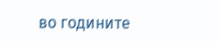во годините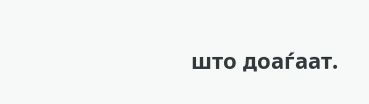што доаѓаат.